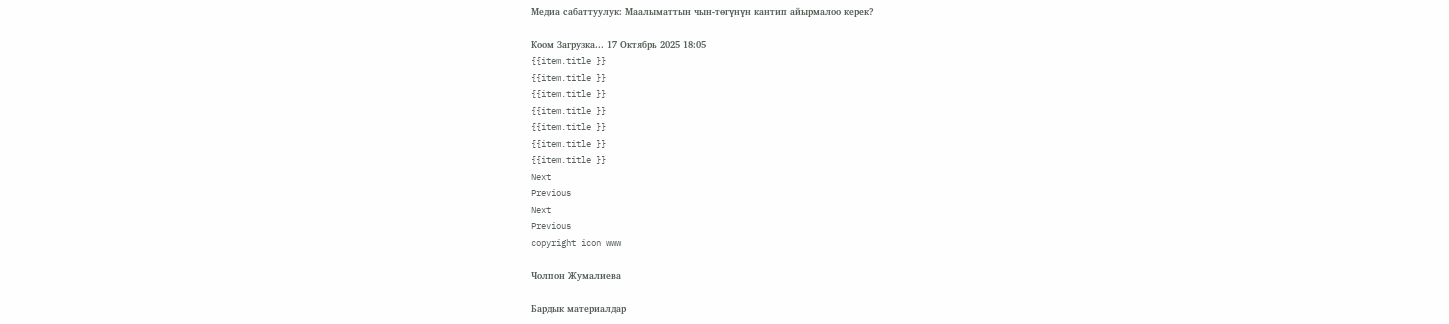Медиа сабаттуулук: Маалыматтын чын-төгүнүн кантип айырмалоо керек?

Коом Загрузка... 17 Октябрь 2025 18:05
{{item.title }}
{{item.title }}
{{item.title }}
{{item.title }}
{{item.title }}
{{item.title }}
{{item.title }}
Next
Previous
Next
Previous
copyright icon www

Чолпон Жумалиева

Бардык материалдар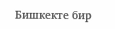Бишкекте бир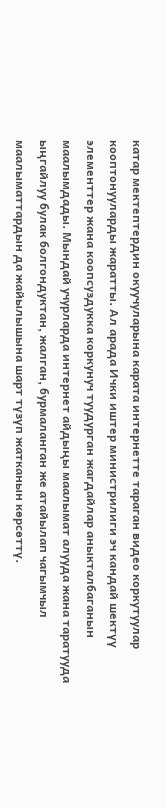катар мектептердин окуучуларына карата интернетте тараган видео коркутуулар кооптонууларды жаратты. Ал арада Ички иштер министрилиги эч кандай шектүү элементтер жана коопсуздукка коркунуч туудурган жагдайлар аныкталбаганын маалымдады. Мындай учурларда интернет айдыңы маалымат алууда жана таратууда ыңгайлуу булак болгондуктан, жалган, бурмаланган же атайылап чагымчыл маалыматтардын да жайылышына шарт түзүп жатканын көрсөттү.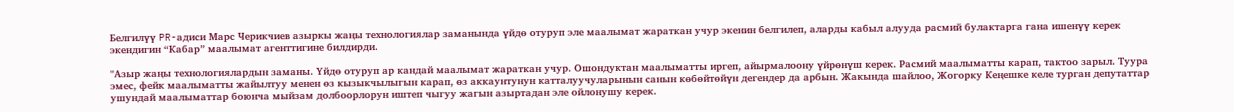Белгилүү PR-адиси Марс Черикчиев азыркы жаңы технологиялар заманында үйдө отуруп эле маалымат жараткан учур экенин белгилеп, аларды кабыл алууда расмий булактарга гана ишенүү керек экендигин “Кабар” маалымат агенттигине билдирди.

"Азыр жаңы технологиялардын заманы. Үйдө отуруп ар кандай маалымат жараткан учур. Ошондуктан маалыматты иргеп, айырмалоону үйрөнүш керек. Расмий маалыматты карап, тактоо зарыл. Туура эмес, фейк маалыматты жайылтуу менен өз кызыкчылыгын карап, өз аккаунтунун катталуучуларынын санын көбөйтөйүн дегендер да арбын. Жакында шайлоо, Жогорку Кеңешке келе турган депутаттар ушундай маалыматтар боюнча мыйзам долбоорлорун иштеп чыгуу жагын азыртадан эле ойлонушу керек.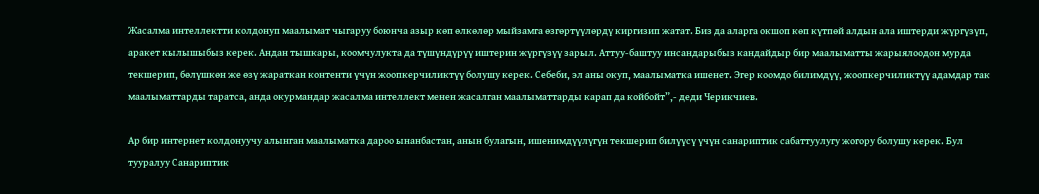Жасалма интеллектти колдонуп маалымат чыгаруу боюнча азыр көп өлкөлөр мыйзамга өзгөртүүлөрдү киргизип жатат. Биз да аларга окшоп көп күтпөй алдын ала иштерди жүргүзүп, аракет кылышыбыз керек. Андан тышкары, коомчулукта да түшүндүрүү иштерин жүргүзүү зарыл. Аттуу-баштуу инсандарыбыз кандайдыр бир маалыматты жарыялоодон мурда текшерип, бөлүшкөн же өзү жараткан контенти үчүн жоопкерчиликтүү болушу керек. Себеби, эл аны окуп, маалыматка ишенет. Эгер коомдо билимдүү, жоопкерчиликтүү адамдар так маалыматтарды таратса, анда окурмандар жасалма интеллект менен жасалган маалыматтарды карап да койбойт”,- деди Черикчиев.

Ар бир интернет колдонуучу алынган маалыматка дароо ынанбастан, анын булагын, ишенимдүүлүгүн текшерип билүүсү үчүн санариптик сабаттуулугу жогору болушу керек. Бул тууралуу Санариптик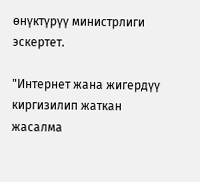өнүктүрүү министрлиги эскертет.

"Интернет жана жигердүү киргизилип жаткан жасалма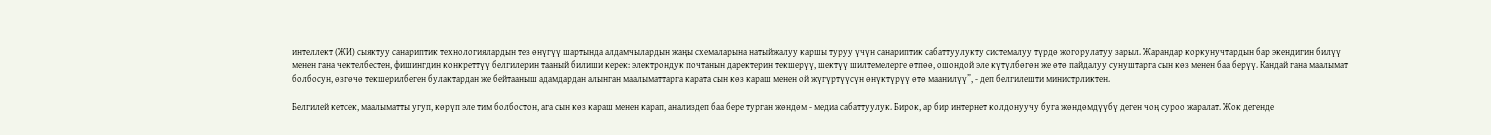интеллект (ЖИ) сыяктуу санариптик технологиялардын тез өнүгүү шартында алдамчылардын жаңы схемаларына натыйжалуу каршы туруу үчүн санариптик сабаттуулукту системалуу түрдө жогорулатуу зарыл. Жарандар коркунучтардын бар экендигин билүү менен гана чектелбестен, фишингдин конкреттүү белгилерин тааный билиши керек: электрондук почтанын даректерин текшерүү, шектүү шилтемелерге өтпөө, ошондой эле күтүлбөгөн же өтө пайдалуу сунуштарга сын көз менен баа берүү. Кандай гана маалымат болбосун, өзгөчө текшерилбеген булактардан же бейтааныш адамдардан алынган маалыматтарга карата сын көз караш менен ой жүгүртүүсүн өнүктүрүү өтө маанилүү”, - деп белгилешти министрликтен.

Белгилей кетсек, маалыматты угуп, көрүп эле тим болбостон, ага сын көз караш менен карап, анализдеп баа бере турган жөндөм - медиа сабаттуулук. Бирок, ар бир интернет колдонуучу буга жөндөмдүүбү деген чоң суроо жаралат. Жок дегенде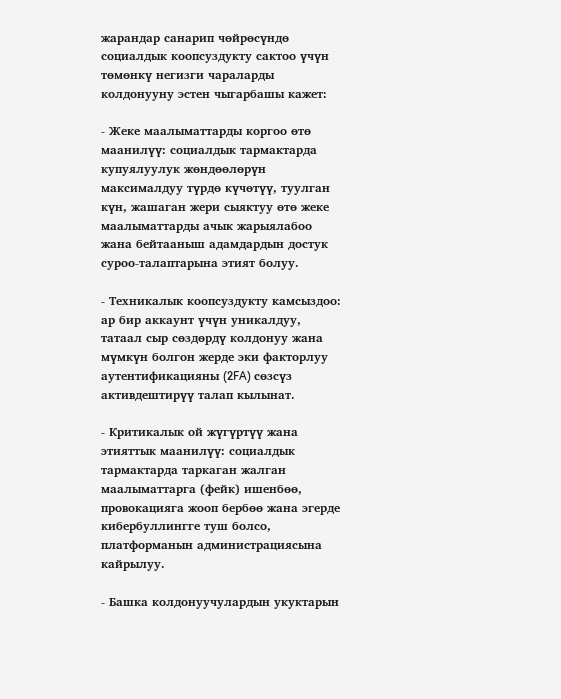жарандар санарип чөйрөсүндө социалдык коопсуздукту сактоо үчүн төмөнкү негизги чараларды колдонууну эстен чыгарбашы кажет:

- Жеке маалыматтарды коргоо өтө маанилүү: социалдык тармактарда купуялуулук жөндөөлөрүн максималдуу түрдө күчөтүү, туулган күн, жашаган жери сыяктуу өтө жеке маалыматтарды ачык жарыялабоо жана бейтааныш адамдардын достук суроо-талаптарына этият болуу.

- Техникалык коопсуздукту камсыздоо: ар бир аккаунт үчүн уникалдуу, татаал сыр сөздөрдү колдонуу жана мүмкүн болгон жерде эки факторлуу аутентификацияны (2FA) сөзсүз активдештирүү талап кылынат.

- Критикалык ой жүгүртүү жана этияттык маанилүү: социалдык тармактарда таркаган жалган маалыматтарга (фейк) ишенбөө, провокацияга жооп бербөө жана эгерде кибербуллингге туш болсо, платформанын администрациясына кайрылуу.

- Башка колдонуучулардын укуктарын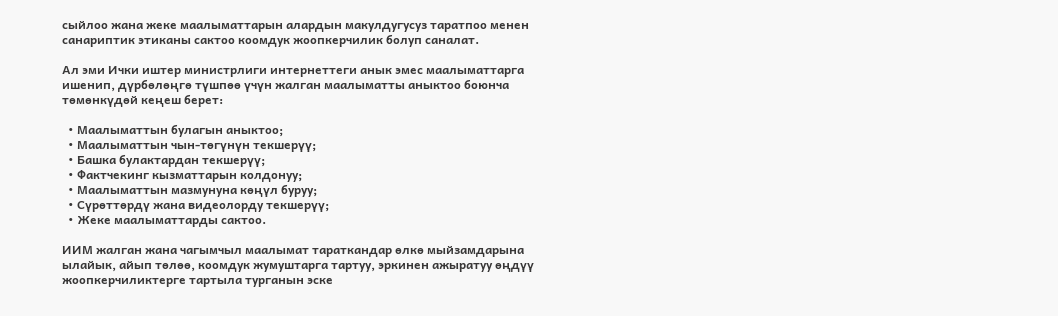сыйлоо жана жеке маалыматтарын алардын макулдугусуз таратпоо менен санариптик этиканы сактоо коомдук жоопкерчилик болуп саналат.

Ал эми Ички иштер министрлиги интернеттеги анык эмес маалыматтарга ишенип, дүрбөлөңгө түшпөө үчүн жалган маалыматты аныктоо боюнча төмөнкүдөй кеңеш берет:

  • Маалыматтын булагын аныктоо;
  • Маалыматтын чын-төгүнүн текшерүү;
  • Башка булактардан текшерүү;
  • Фактчекинг кызматтарын колдонуу;
  • Маалыматтын мазмунуна көңүл буруу;
  • Сүрөттөрдү жана видеолорду текшерүү;
  • Жеке маалыматтарды сактоо.

ИИМ жалган жана чагымчыл маалымат тараткандар өлкө мыйзамдарына ылайык, айып төлөө, коомдук жумуштарга тартуу, эркинен ажыратуу өңдүү жоопкерчиликтерге тартыла турганын эске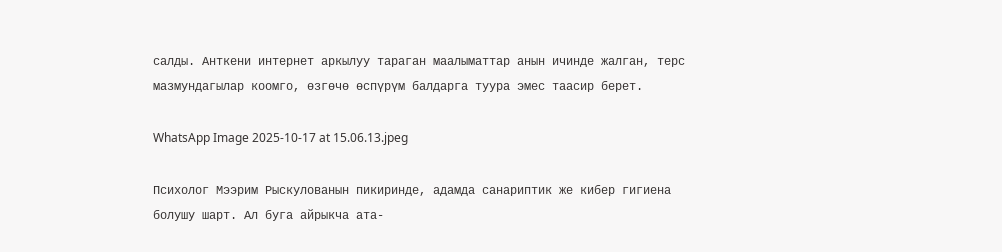салды. Анткени интернет аркылуу тараган маалыматтар анын ичинде жалган, терс мазмундагылар коомго, өзгөчө өспүрүм балдарга туура эмес таасир берет.

WhatsApp Image 2025-10-17 at 15.06.13.jpeg

Психолог Мээрим Рыскулованын пикиринде, адамда санариптик же кибер гигиена болушу шарт. Ал буга айрыкча ата-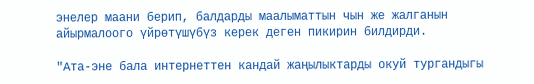энелер маани берип, балдарды маалыматтын чын же жалганын айырмалоого үйрөтүшүбүз керек деген пикирин билдирди.

"Ата-эне бала интернеттен кандай жаңылыктарды окуй тургандыгы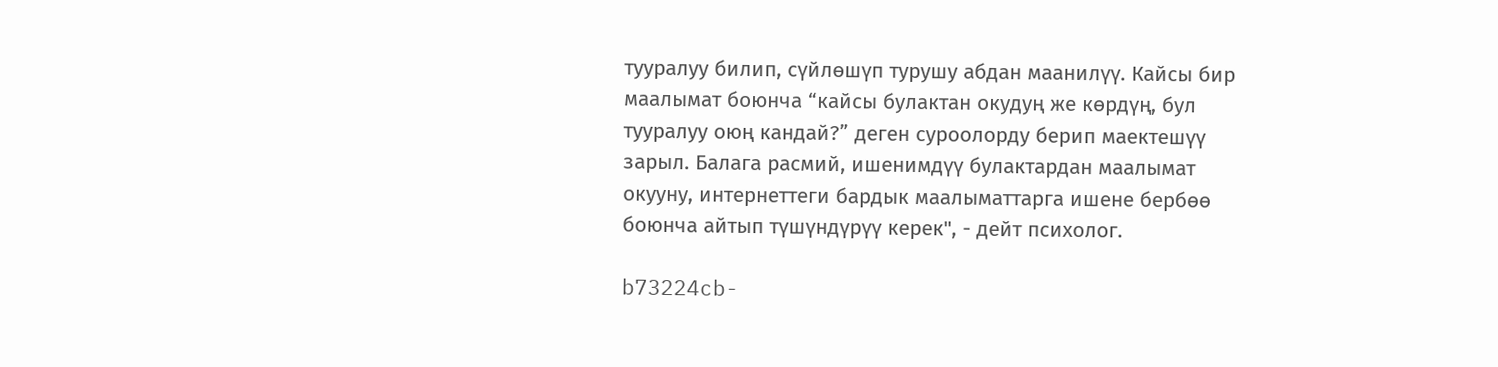тууралуу билип, сүйлөшүп турушу абдан маанилүү. Кайсы бир маалымат боюнча “кайсы булактан окудуң же көрдүң, бул тууралуу оюң кандай?” деген суроолорду берип маектешүү зарыл. Балага расмий, ишенимдүү булактардан маалымат окууну, интернеттеги бардык маалыматтарга ишене бербөө боюнча айтып түшүндүрүү керек", - дейт психолог.

b73224cb-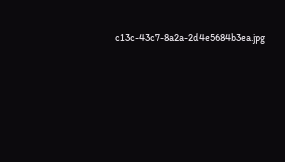c13c-43c7-8a2a-2d4e5684b3ea.jpg